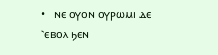•   ⲛⲉ ⲟⲩⲟⲛ ⲟⲩⲣⲱⲙⲓ ⲇⲉ ⳿ⲉⲃⲟⲗ ϧⲉⲛ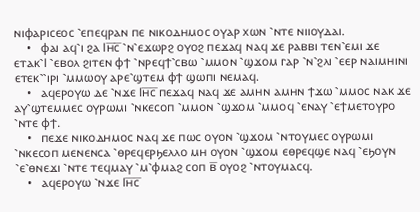ⲛⲓⲫⲁⲣⲓⲥⲉⲟⲥ ⳿ⲉⲡⲉϥⲣⲁⲛ ⲡⲉ ⲛⲓⲕⲟⲇⲏⲙⲟⲥ ⲟⲩⲁⲣ ⲭⲱⲛ ⳿ⲛⲧⲉ ⲛⲓⲓⲟⲩⲇⲁⲓ.
    •   ⲫⲁⲓ ⲁϥ⳿ⲓ ϩⲁ Ⲓⲏ̅ⲥ̅ ⳿ⲛ⳿ⲉϫⲱⲣϩ ⲟⲩⲟϩ ⲡⲉϫⲁϥ ⲛⲁϥ ϫⲉ ⲣⲁⲃⲃⲓ ⲧⲉⲛ⳿ⲉⲙⲓ ϫⲉ ⲉⲧⲁⲕ⳿Ⲓ ⳿ⲉⲃⲟⲗ ϩⲓⲧⲉⲛ ⲫϯ ⳿ⲛⲣⲉϥϯ⳿ⲥⲃⲱ ⳿ⲙⲙⲟⲛ ⳿ϣϫⲟⲙ ⲅⲁⲣ ⳿ⲛ⳿ϩⲗⲓ ⳿ⲉⲉⲣ ⲛⲁⲓⲙⲏⲓⲛⲓ ⲉⲧⲉⲕ⳿⳿ⲓⲣⲓ ⳿ⲙⲙⲱⲟⲩ ⲁⲣⲉ⳿ϣⲧⲉⲙ ⲫϯ ϣⲱⲡⲓ ⲛⲉⲙⲁϥ.
    •   ⲁϥⲉⲣⲟⲩⲱ ⲇⲉ ⳿ⲛϫⲉ Ⲓⲏ̅ⲥ̅ ⲡⲉϫⲁϥ ⲛⲁϥ ϫⲉ ⲁⲙⲏⲛ ⲁⲙⲏⲛ ϯϫⲱ ⳿ⲙⲙⲟⲥ ⲛⲁⲕ ϫⲉ ⲁⲩ⳿ϣⲧⲉⲙⲙⲉⲥ ⲟⲩⲣⲱⲙⲓ ⳿ⲛⲕⲉⲥⲟⲡ ⳿ⲙⲙⲟⲛ ⳿ϣϫⲟⲙ ⳿ⲙⲙⲟϥ ⳿ⲉⲛⲁⲩ ⳿ⲉϯⲙⲉⲧⲟⲩⲣⲟ ⳿ⲛⲧⲉ ⲫϯ.
    •   ⲡⲉϫⲉ ⲛⲓⲕⲟⲇⲏⲙⲟⲥ ⲛⲁϥ ϫⲉ ⲡⲱⲥ ⲟⲩⲟⲛ ⳿ϣϫⲟⲙ ⳿ⲛⲧⲟⲩⲙⲉⲥ ⲟⲩⲣⲱⲙⲓ ⳿ⲛⲕⲉⲥⲟⲡ ⲙⲉⲛⲉⲛⲥⲁ ⳿ⲑⲣⲉϥⲉⲣϧⲉⲗⲗⲟ ⲙⲏ ⲟⲩⲟⲛ ⳿ϣϫⲟⲙ ⲉⲑⲣⲉϥϣⲉ ⲛⲁϥ ⳿ⲉϧⲟⲩⲛ ⳿ⲉ⳿ⲑⲛⲉϫⲓ ⳿ⲛⲧⲉ ⲧⲉϥⲙⲁⲩ ⳿ⲙ⳿ⲫⲙⲁϩ ⲥⲟⲡ ⲃ̅ ⲟⲩⲟϩ ⳿ⲛⲧⲟⲩⲙⲁⲥϥ.
    •   ⲁϥⲉⲣⲟⲩⲱ ⳿ⲛϫⲉ Ⲓⲏ̅ⲥ̅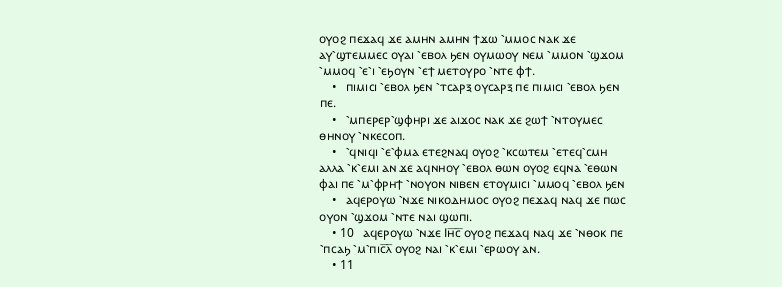ⲟⲩⲟϩ ⲡⲉϫⲁϥ ϫⲉ ⲁⲙⲏⲛ ⲁⲙⲏⲛ ϯϫⲱ ⳿ⲙⲙⲟⲥ ⲛⲁⲕ ϫⲉ ⲁⲩ⳿ϣⲧⲉⲙⲙⲉⲥ ⲟⲩⲁⲓ ⳿ⲉⲃⲟⲗ ϧⲉⲛ ⲟⲩⲙⲱⲟⲩ ⲛⲉⲙ ⳿ⲙⲙⲟⲛ ⳿ϣϫⲟⲙ ⳿ⲙⲙⲟϥ ⳿ⲉ⳿ⲓ ⳿ⲉϧⲟⲩⲛ ⳿ⲉϯ ⲙⲉⲧⲟⲩⲣⲟ ⳿ⲛⲧⲉ ⲫϯ.
    •   ⲡⲓⲙⲓⲥⲓ ⳿ⲉⲃⲟⲗ ϧⲉⲛ ⳿ⲧⲥⲁⲣⲝ ⲟⲩⲥⲁⲣⲝ ⲡⲉ ⲡⲓⲙⲓⲥⲓ ⳿ⲉⲃⲟⲗ ϧⲉⲛ ⲡⲉ.
    •   ⳿ⲙⲡⲉⲣⲉⲣ⳿ϣⲫⲏⲣⲓ ϫⲉ ⲁⲓϫⲟⲥ ⲛⲁⲕ ϫⲉ ϩⲱϯ ⳿ⲛⲧⲟⲩⲙⲉⲥ ⲑⲏⲛⲟⲩ ⳿ⲛⲕⲉⲥⲟⲡ.
    •   ⳿ϥⲛⲓϥⲓ ⳿ⲉ⳿ⲫⲙⲁ ⲉⲧⲉϩⲛⲁϥ ⲟⲩⲟϩ ⳿ⲕⲥⲱⲧⲉⲙ ⳿ⲉⲧⲉϥ⳿ⲥⲙⲏ ⲁⲗⲗⲁ ⳿ⲕ⳿ⲉⲙⲓ ⲁⲛ ϫⲉ ⲁϥⲛⲏⲟⲩ ⳿ⲉⲃⲟⲗ ⲑⲱⲛ ⲟⲩⲟϩ ⲉϥⲛⲁ ⳿ⲉⲑⲱⲛ ⲫⲁⲓ ⲡⲉ ⳿ⲙ⳿ⲫⲣⲏϯ ⳿ⲛⲟⲩⲟⲛ ⲛⲓⲃⲉⲛ ⲉⲧⲟⲩⲙⲓⲥⲓ ⳿ⲙⲙⲟϥ ⳿ⲉⲃⲟⲗ ϧⲉⲛ
    •   ⲁϥⲉⲣⲟⲩⲱ ⳿ⲛϫⲉ ⲛⲓⲕⲟⲇⲏⲙⲟⲥ ⲟⲩⲟϩ ⲡⲉϫⲁϥ ⲛⲁϥ ϫⲉ ⲡⲱⲥ ⲟⲩⲟⲛ ⳿ϣϫⲟⲙ ⳿ⲛⲧⲉ ⲛⲁⲓ ϣⲱⲡⲓ.
    • 10   ⲁϥⲉⲣⲟⲩⲱ ⳿ⲛϫⲉ Ⲓⲏ̅ⲥ̅ ⲟⲩⲟϩ ⲡⲉϫⲁϥ ⲛⲁϥ ϫⲉ ⳿ⲛⲑⲟⲕ ⲡⲉ ⳿ⲡⲥⲁϧ ⳿ⲙ⳿ⲡⲓⲥ̅ⲗ̅ ⲟⲩⲟϩ ⲛⲁⲓ ⳿ⲕ⳿ⲉⲙⲓ ⳿ⲉⲣⲱⲟⲩ ⲁⲛ.
    • 11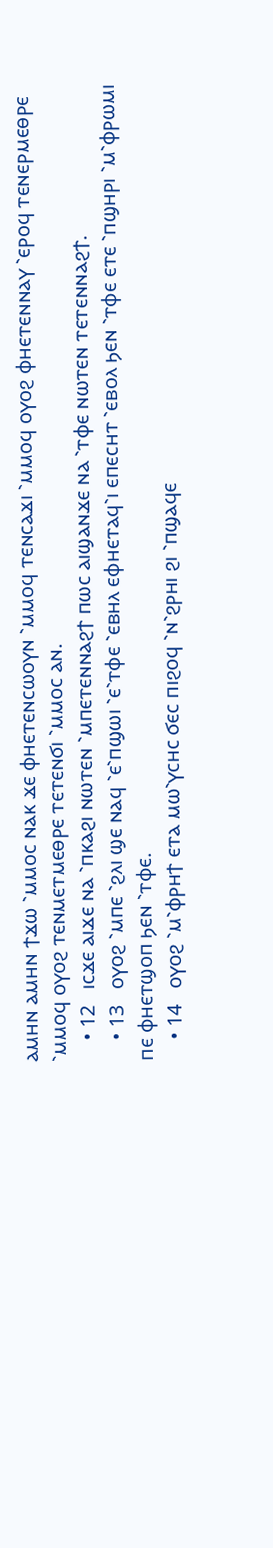ⲁⲙⲏⲛ ⲁⲙⲏⲛ ϯϫⲱ ⳿ⲙⲙⲟⲥ ⲛⲁⲕ ϫⲉ ⲫⲏⲉⲧⲉⲛⲥⲱⲟⲩⲛ ⳿ⲙⲙⲟϥ ⲧⲉⲛⲥⲁϫⲓ ⳿ⲙⲙⲟϥ ⲟⲩⲟϩ ⲫⲏⲉⲧⲉⲛⲛⲁⲩ ⳿ⲉⲣⲟϥ ⲧⲉⲛⲉⲣⲙⲉⲑⲣⲉ ⳿ⲙⲙⲟϥ ⲟⲩⲟϩ ⲧⲉⲛⲙⲉⲧⲙⲉⲑⲣⲉ ⲧⲉⲧⲉⲛϭⲓ ⳿ⲙⲙⲟⲥ ⲁⲛ.
    • 12   ⲓⲥϫⲉ ⲁⲓϫⲉ ⲛⲁ ⳿ⲡⲕⲁϩⲓ ⲛⲱⲧⲉⲛ ⳿ⲙⲡⲉⲧⲉⲛⲛⲁϩϯ ⲡⲱⲥ ⲁⲓϣⲁⲛϫⲉ ⲛⲁ ⳿ⲧⲫⲉ ⲛⲱⲧⲉⲛ ⲧⲉⲧⲉⲛⲛⲁϩϯ.
    • 13   ⲟⲩⲟϩ ⳿ⲙⲡⲉ ⳿ϩⲗⲓ ϣⲉ ⲛⲁϥ ⳿ⲉ⳿ⲡϣⲱⲓ ⳿ⲉ⳿ⲧⲫⲉ ⳿ⲉⲃⲏⲗ ⲉⲫⲏⲉⲧⲁϥ⳿ⲓ ⲉⲡⲉⲥⲏⲧ ⳿ⲉⲃⲟⲗ ϧⲉⲛ ⳿ⲧⲫⲉ ⲉⲧⲉ ⳿ⲡϣⲏⲣⲓ ⳿ⲙ⳿ⲫⲣⲱⲙⲓ ⲡⲉ ⲫⲏⲉⲧϣⲟⲡ ϧⲉⲛ ⳿ⲧⲫⲉ.
    • 14   ⲟⲩⲟϩ ⳿ⲙ⳿ⲫⲣⲏϯ ⲉⲧⲁ ⲙⲱ⳿ⲩⲥⲏⲥ ϭⲉⲥ ⲡⲓϩⲟϥ ⳿ⲛ⳿ϩⲣⲏⲓ ϩⲓ ⳿ⲡϣⲁϥⲉ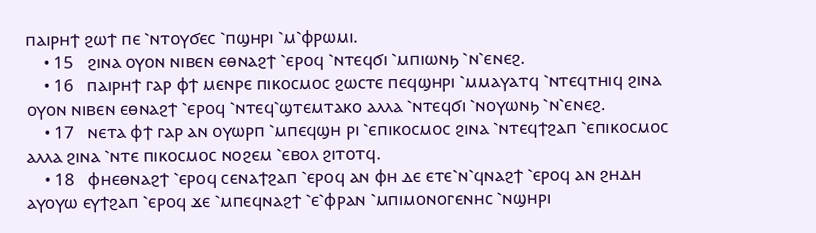ⲡⲁⲓⲣⲏϯ ϩⲱϯ ⲡⲉ ⳿ⲛⲧⲟⲩϭⲉⲥ ⳿ⲡϣⲏⲣⲓ ⳿ⲙ⳿ⲫⲣⲱⲙⲓ.
    • 15   ϩⲓⲛⲁ ⲟⲩⲟⲛ ⲛⲓⲃⲉⲛ ⲉⲑⲛⲁϩϯ ⳿ⲉⲣⲟϥ ⳿ⲛⲧⲉϥϭⲓ ⳿ⲙⲡⲓⲱⲛϧ ⳿ⲛ⳿ⲉⲛⲉϩ.
    • 16   ⲡⲁⲓⲣⲏϯ ⲅⲁⲣ ⲫϯ ⲙⲉⲛⲣⲉ ⲡⲓⲕⲟⲥⲙⲟⲥ ϩⲱⲥⲧⲉ ⲡⲉϥϣⲏⲣⲓ ⳿ⲙⲙⲁⲩⲁⲧϥ ⳿ⲛⲧⲉϥⲧⲏⲓϥ ϩⲓⲛⲁ ⲟⲩⲟⲛ ⲛⲓⲃⲉⲛ ⲉⲑⲛⲁϩϯ ⳿ⲉⲣⲟϥ ⳿ⲛⲧⲉϥ⳿ϣⲧⲉⲙⲧⲁⲕⲟ ⲁⲗⲗⲁ ⳿ⲛⲧⲉϥϭⲓ ⳿ⲛⲟⲩⲱⲛϧ ⳿ⲛ⳿ⲉⲛⲉϩ.
    • 17   ⲛⲉⲧⲁ ⲫϯ ⲅⲁⲣ ⲁⲛ ⲟⲩⲱⲣⲡ ⳿ⲙⲡⲉϥϣⲏ ⲣⲓ ⳿ⲉⲡⲓⲕⲟⲥⲙⲟⲥ ϩⲓⲛⲁ ⳿ⲛⲧⲉϥϯϩⲁⲡ ⳿ⲉⲡⲓⲕⲟⲥⲙⲟⲥ ⲁⲗⲗⲁ ϩⲓⲛⲁ ⳿ⲛⲧⲉ ⲡⲓⲕⲟⲥⲙⲟⲥ ⲛⲟϩⲉⲙ ⳿ⲉⲃⲟⲗ ϩⲓⲧⲟⲧϥ.
    • 18   ⲫⲏⲉⲑⲛⲁϩϯ ⳿ⲉⲣⲟϥ ⲥⲉⲛⲁϯϩⲁⲡ ⳿ⲉⲣⲟϥ ⲁⲛ ⲫⲏ ⲇⲉ ⲉⲧⲉ⳿ⲛ⳿ϥⲛⲁϩϯ ⳿ⲉⲣⲟϥ ⲁⲛ ϩⲏⲇⲏ ⲁⲩⲟⲩⲱ ⲉⲩϯϩⲁⲡ ⳿ⲉⲣⲟϥ ϫⲉ ⳿ⲙⲡⲉϥⲛⲁϩϯ ⳿ⲉ⳿ⲫⲣⲁⲛ ⳿ⲙⲡⲓⲙⲟⲛⲟⲅⲉⲛⲏⲥ ⳿ⲛϣⲏⲣⲓ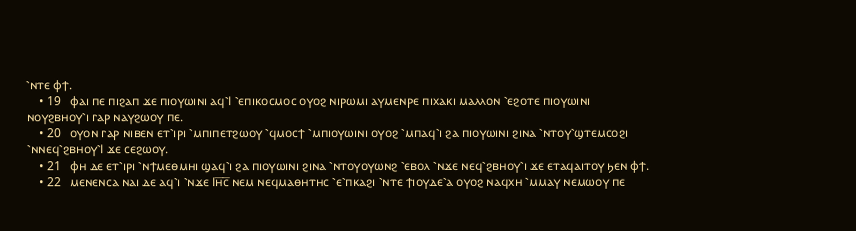⳿ⲛⲧⲉ ⲫϯ.
    • 19   ⲫⲁⲓ ⲡⲉ ⲡⲓϩⲁⲡ ϫⲉ ⲡⲓⲟⲩⲱⲓⲛⲓ ⲁϥ⳿Ⲓ ⳿ⲉⲡⲓⲕⲟⲥⲙⲟⲥ ⲟⲩⲟϩ ⲛⲓⲣⲱⲙⲓ ⲁⲩⲙⲉⲛⲣⲉ ⲡⲓⲭⲁⲕⲓ ⲙⲁⲗⲗⲟⲛ ⳿ⲉϩⲟⲧⲉ ⲡⲓⲟⲩⲱⲓⲛⲓ ⲛⲟⲩϩⲃⲏⲟⲩ⳿ⲓ ⲅⲁⲣ ⲛⲁⲩϩⲱⲟⲩ ⲡⲉ.
    • 20   ⲟⲩⲟⲛ ⲅⲁⲣ ⲛⲓⲃⲉⲛ ⲉⲧ⳿ⲓⲣⲓ ⳿ⲙⲡⲓⲡⲉⲧϩⲱⲟⲩ ⳿ϥⲙⲟⲥϯ ⳿ⲙⲡⲓⲟⲩⲱⲓⲛⲓ ⲟⲩⲟϩ ⳿ⲙⲡⲁϥ⳿ⲓ ϩⲁ ⲡⲓⲟⲩⲱⲓⲛⲓ ϩⲓⲛⲁ ⳿ⲛⲧⲟⲩ⳿ϣⲧⲉⲙⲥⲟϩⲓ ⳿ⲛⲛⲉϥ⳿ϩⲃⲏⲟⲩ⳿Ⲓ ϫⲉ ⲥⲉϩⲱⲟⲩ.
    • 21   ⲫⲏ ⲇⲉ ⲉⲧ⳿ⲓⲣⲓ ⳿ⲛϯⲙⲉⲑⲙⲏⲓ ϣⲁϥ⳿ⲓ ϩⲁ ⲡⲓⲟⲩⲱⲓⲛⲓ ϩⲓⲛⲁ ⳿ⲛⲧⲟⲩⲟⲩⲱⲛϩ ⳿ⲉⲃⲟⲗ ⳿ⲛϫⲉ ⲛⲉϥ⳿ϩⲃⲏⲟⲩ⳿ⲓ ϫⲉ ⲉⲧⲁϥⲁⲓⲧⲟⲩ ϧⲉⲛ ⲫϯ.
    • 22   ⲙⲉⲛⲉⲛⲥⲁ ⲛⲁⲓ ⲇⲉ ⲁϥ⳿ⲓ ⳿ⲛϫⲉ Ⲓⲏ̅ⲥ̅ ⲛⲉⲙ ⲛⲉϥⲙⲁⲑⲏⲧⲏⲥ ⳿ⲉ⳿ⲡⲕⲁϩⲓ ⳿ⲛⲧⲉ ϯⲓⲟⲩⲇⲉ⳿ⲁ ⲟⲩⲟϩ ⲛⲁϥⲭⲏ ⳿ⲙⲙⲁⲩ ⲛⲉⲙⲱⲟⲩ ⲡⲉ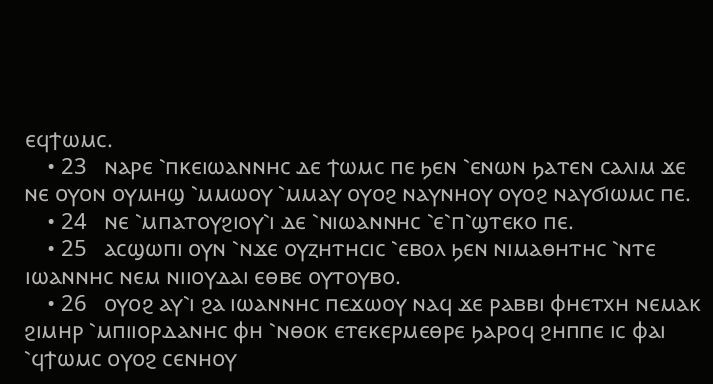ⲉϥϯⲱⲙⲥ.
    • 23   ⲛⲁⲣⲉ ⳿ⲡⲕⲉⲓⲱⲁⲛⲛⲏⲥ ⲇⲉ ϯⲱⲙⲥ ⲡⲉ ϧⲉⲛ ⳿ⲉⲛⲱⲛ ϧⲁⲧⲉⲛ ⲥⲁⲗⲓⲙ ϫⲉ ⲛⲉ ⲟⲩⲟⲛ ⲟⲩⲙⲏϣ ⳿ⲙⲙⲱⲟⲩ ⳿ⲙⲙⲁⲩ ⲟⲩⲟϩ ⲛⲁⲩⲛⲏⲟⲩ ⲟⲩⲟϩ ⲛⲁⲩϭⲓⲱⲙⲥ ⲡⲉ.
    • 24   ⲛⲉ ⳿ⲙⲡⲁⲧⲟⲩϩⲓⲟⲩ⳿ⲓ ⲇⲉ ⳿ⲛⲓⲱⲁⲛⲛⲏⲥ ⳿ⲉ⳿ⲡ⳿ϣⲧⲉⲕⲟ ⲡⲉ.
    • 25   ⲁⲥϣⲱⲡⲓ ⲟⲩⲛ ⳿ⲛϫⲉ ⲟⲩⲍⲏⲧⲏⲥⲓⲥ ⳿ⲉⲃⲟⲗ ϧⲉⲛ ⲛⲓⲙⲁⲑⲏⲧⲏⲥ ⳿ⲛⲧⲉ ⲓⲱⲁⲛⲛⲏⲥ ⲛⲉⲙ ⲛⲓⲓⲟⲩⲇⲁⲓ ⲉⲑⲃⲉ ⲟⲩⲧⲟⲩⲃⲟ.
    • 26   ⲟⲩⲟϩ ⲁⲩ⳿ⲓ ϩⲁ ⲓⲱⲁⲛⲛⲏⲥ ⲡⲉϫⲱⲟⲩ ⲛⲁϥ ϫⲉ ⲣⲁⲃⲃⲓ ⲫⲏⲉⲧⲭⲏ ⲛⲉⲙⲁⲕ ϩⲓⲙⲏⲣ ⳿ⲙⲡⲓⲓⲟⲣⲇⲁⲛⲏⲥ ⲫⲏ ⳿ⲛⲑⲟⲕ ⲉⲧⲉⲕⲉⲣⲙⲉⲑⲣⲉ ϧⲁⲣⲟϥ ϩⲏⲡⲡⲉ ⲓⲥ ⲫⲁⲓ ⳿ϥϯⲱⲙⲥ ⲟⲩⲟϩ ⲥⲉⲛⲏⲟⲩ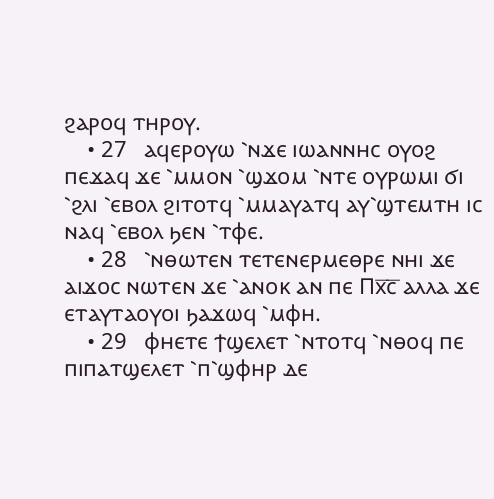ϩⲁⲣⲟϥ ⲧⲏⲣⲟⲩ.
    • 27   ⲁϥⲉⲣⲟⲩⲱ ⳿ⲛϫⲉ ⲓⲱⲁⲛⲛⲏⲥ ⲟⲩⲟϩ ⲡⲉϫⲁϥ ϫⲉ ⳿ⲙⲙⲟⲛ ⳿ϣϫⲟⲙ ⳿ⲛⲧⲉ ⲟⲩⲣⲱⲙⲓ ϭⲓ ⳿ϩⲗⲓ ⳿ⲉⲃⲟⲗ ϩⲓⲧⲟⲧϥ ⳿ⲙⲙⲁⲩⲁⲧϥ ⲁⲩ⳿ϣⲧⲉⲙⲧⲏ ⲓⲥ ⲛⲁϥ ⳿ⲉⲃⲟⲗ ϧⲉⲛ ⳿ⲧⲫⲉ.
    • 28   ⳿ⲛⲑⲱⲧⲉⲛ ⲧⲉⲧⲉⲛⲉⲣⲙⲉⲑⲣⲉ ⲛⲏⲓ ϫⲉ ⲁⲓϫⲟⲥ ⲛⲱⲧⲉⲛ ϫⲉ ⳿ⲁⲛⲟⲕ ⲁⲛ ⲡⲉ Ⲡⲭ̅ⲥ̅ ⲁⲗⲗⲁ ϫⲉ ⲉⲧⲁⲩⲧⲁⲟⲩⲟⲓ ϧⲁϫⲱϥ ⳿ⲙⲫⲏ.
    • 29   ⲫⲏⲉⲧⲉ ϯϣⲉⲗⲉⲧ ⳿ⲛⲧⲟⲧϥ ⳿ⲛⲑⲟϥ ⲡⲉ ⲡⲓⲡⲁⲧϣⲉⲗⲉⲧ ⳿ⲡ⳿ϣⲫⲏⲣ ⲇⲉ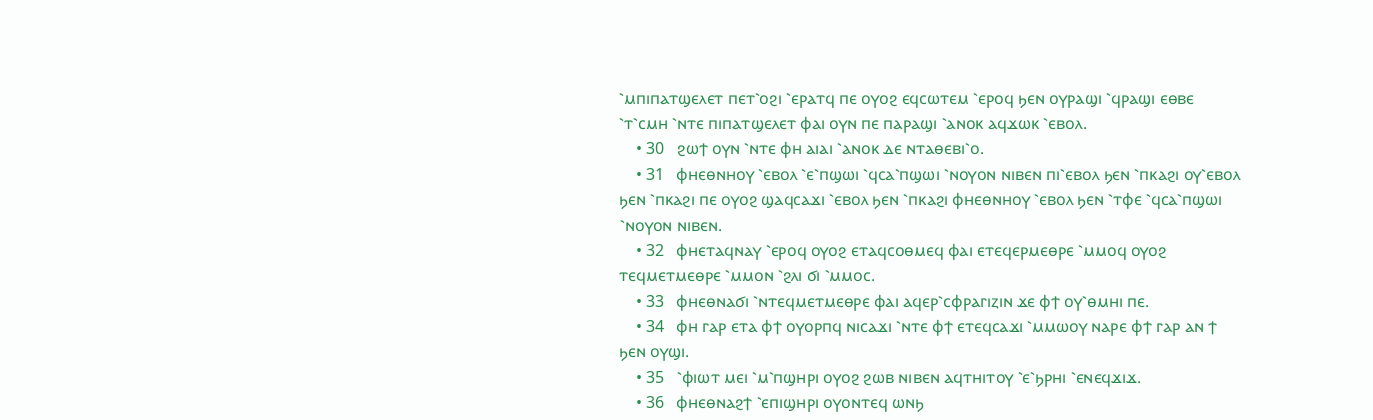⳿ⲙⲡⲓⲡⲁⲧϣⲉⲗⲉⲧ ⲡⲉⲧ⳿ⲟϩⲓ ⳿ⲉⲣⲁⲧϥ ⲡⲉ ⲟⲩⲟϩ ⲉϥⲥⲱⲧⲉⲙ ⳿ⲉⲣⲟϥ ϧⲉⲛ ⲟⲩⲣⲁϣⲓ ⳿ϥⲣⲁϣⲓ ⲉⲑⲃⲉ ⳿ⲧ⳿ⲥⲙⲏ ⳿ⲛⲧⲉ ⲡⲓⲡⲁⲧϣⲉⲗⲉⲧ ⲫⲁⲓ ⲟⲩⲛ ⲡⲉ ⲡⲁⲣⲁϣⲓ ⳿ⲁⲛⲟⲕ ⲁϥϫⲱⲕ ⳿ⲉⲃⲟⲗ.
    • 30   ϩⲱϯ ⲟⲩⲛ ⳿ⲛⲧⲉ ⲫⲏ ⲁⲓⲁⲓ ⳿ⲁⲛⲟⲕ ⲇⲉ ⲛⲧⲁⲑⲉⲃⲓ⳿ⲟ.
    • 31   ⲫⲏⲉⲑⲛⲏⲟⲩ ⳿ⲉⲃⲟⲗ ⳿ⲉ⳿ⲡϣⲱⲓ ⳿ϥⲥⲁ⳿ⲡϣⲱⲓ ⳿ⲛⲟⲩⲟⲛ ⲛⲓⲃⲉⲛ ⲡⲓ⳿ⲉⲃⲟⲗ ϧⲉⲛ ⳿ⲡⲕⲁϩⲓ ⲟⲩ⳿ⲉⲃⲟⲗ ϧⲉⲛ ⳿ⲡⲕⲁϩⲓ ⲡⲉ ⲟⲩⲟϩ ϣⲁϥⲥⲁϫⲓ ⳿ⲉⲃⲟⲗ ϧⲉⲛ ⳿ⲡⲕⲁϩⲓ ⲫⲏⲉⲑⲛⲏⲟⲩ ⳿ⲉⲃⲟⲗ ϧⲉⲛ ⳿ⲧⲫⲉ ⳿ϥⲥⲁ⳿ⲡϣⲱⲓ ⳿ⲛⲟⲩⲟⲛ ⲛⲓⲃⲉⲛ.
    • 32   ⲫⲏⲉⲧⲁϥⲛⲁⲩ ⳿ⲉⲣⲟϥ ⲟⲩⲟϩ ⲉⲧⲁϥⲥⲟⲑⲙⲉϥ ⲫⲁⲓ ⲉⲧⲉϥⲉⲣⲙⲉⲑⲣⲉ ⳿ⲙⲙⲟϥ ⲟⲩⲟϩ ⲧⲉϥⲙⲉⲧⲙⲉⲑⲣⲉ ⳿ⲙⲙⲟⲛ ⳿ϩⲗⲓ ϭⲓ ⳿ⲙⲙⲟⲥ.
    • 33   ⲫⲏⲉⲑⲛⲁϭⲓ ⳿ⲛⲧⲉϥⲙⲉⲧⲙⲉⲑⲣⲉ ⲫⲁⲓ ⲁϥⲉⲣ⳿ⲥⲫⲣⲁⲅⲓⲍⲓⲛ ϫⲉ ⲫϯ ⲟⲩ⳿ⲑⲙⲏⲓ ⲡⲉ.
    • 34   ⲫⲏ ⲅⲁⲣ ⲉⲧⲁ ⲫϯ ⲟⲩⲟⲣⲡϥ ⲛⲓⲥⲁϫⲓ ⳿ⲛⲧⲉ ⲫϯ ⲉⲧⲉϥⲥⲁϫⲓ ⳿ⲙⲙⲱⲟⲩ ⲛⲁⲣⲉ ⲫϯ ⲅⲁⲣ ⲁⲛ ϯ ϧⲉⲛ ⲟⲩϣⲓ.
    • 35   ⳿ⲫⲓⲱⲧ ⲙⲉⲓ ⳿ⲙ⳿ⲡϣⲏⲣⲓ ⲟⲩⲟϩ ϩⲱⲃ ⲛⲓⲃⲉⲛ ⲁϥⲧⲏⲓⲧⲟⲩ ⳿ⲉ⳿ϧⲣⲏⲓ ⳿ⲉⲛⲉϥϫⲓϫ.
    • 36   ⲫⲏⲉⲑⲛⲁϩϯ ⳿ⲉⲡⲓϣⲏⲣⲓ ⲟⲩⲟⲛⲧⲉϥ ⲱⲛϧ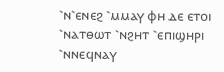⳿ⲛ⳿ⲉⲛⲉϩ ⳿ⲙⲙⲁⲩ ⲫⲏ ⲇⲉ ⲉⲧⲟⲓ ⳿ⲛⲁⲧⲑⲱⲧ ⳿ⲛϩⲏⲧ ⳿ⲉⲡⲓϣⲏⲣⲓ ⳿ⲛⲛⲉϥⲛⲁⲩ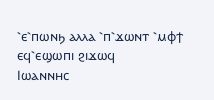⳿ⲉ⳿ⲡⲱⲛϧ ⲁⲗⲗⲁ ⳿ⲡ⳿ϫⲱⲛⲧ ⳿ⲙⲫϯ ⲉϥ⳿ⲉϣⲱⲡⲓ ϩⲓϫⲱϥ
Ⲓⲱⲁⲛⲛⲏⲥ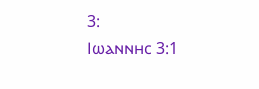3:
Ⲓⲱⲁⲛⲛⲏⲥ 3:1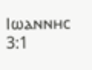Ⲓⲱⲁⲛⲛⲏⲥ 3:1